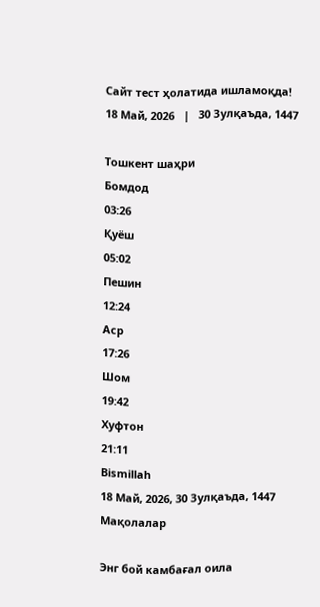Сайт тест ҳолатида ишламоқда!
18 Май, 2026   |   30 Зулқаъда, 1447

Тошкент шаҳри
Бомдод
03:26
Қуёш
05:02
Пешин
12:24
Аср
17:26
Шом
19:42
Хуфтон
21:11
Bismillah
18 Май, 2026, 30 Зулқаъда, 1447
Мақолалар

Энг бой камбағал оила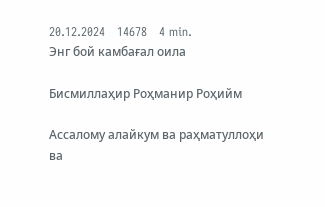20.12.2024   14678   4 min.
Энг бой камбағал оила

Бисмиллаҳир Роҳманир Роҳийм

Ассалому алайкум ва раҳматуллоҳи ва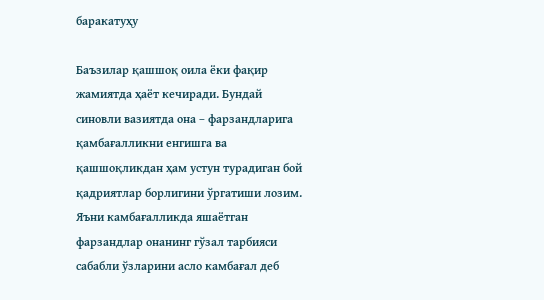баракатуҳу

Баъзилар қашшоқ оила ёки фақир жамиятда ҳаёт кечиради. Бундай синовли вазиятда она – фарзандларига қамбағалликни енгишга ва қашшоқликдан ҳам устун турадиган бой қадриятлар борлигини ўргатиши лозим. Яъни камбағалликда яшаётган фарзандлар онанинг гўзал тарбияси сабабли ўзларини асло камбағал деб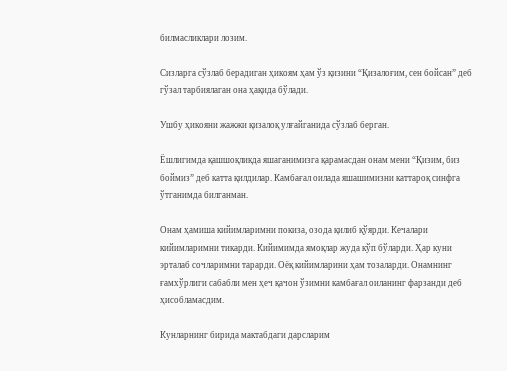билмасликлари лозим.

Сизларга сўзлаб берадиган ҳикоям ҳам ўз қизини “Қизалоғим, сен бойсан” деб гўзал тарбиялаган она ҳақида бўлади.

Ушбу ҳикояни жажжи қизалоқ улғайганида сўзлаб берган.

Ёшлигимда қашшоқликда яшаганимизга қарамасдан онам мени “Қизим, биз боймиз” деб катта қилдилар. Камбағал оилада яшашимизни каттароқ синфга ўтганимда билганман.

Онам ҳамиша кийимларимни покиза, озода қилиб қўярди. Кечалари кийимларимни тикарди. Кийимимда ямоқлар жуда кўп бўларди. Ҳар куни эрталаб сочларимни тарарди. Оёқ кийимларини ҳам тозаларди. Онамнинг ғамхўрлиги сабабли мен ҳеч қачон ўзимни камбағал оиланинг фарзанди деб ҳисобламасдим.

Кунларнинг бирида мактабдаги дарсларим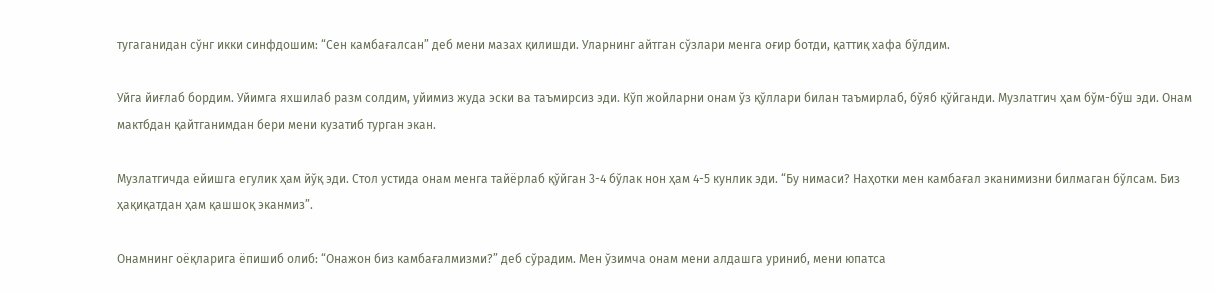тугаганидан сўнг икки синфдошим: “Сен камбағалсан” деб мени мазах қилишди. Уларнинг айтган сўзлари менга оғир ботди, қаттиқ хафа бўлдим.

Уйга йиғлаб бордим. Уйимга яхшилаб разм солдим, уйимиз жуда эски ва таъмирсиз эди. Кўп жойларни онам ўз қўллари билан таъмирлаб, бўяб қўйганди. Музлатгич ҳам бўм-бўш эди. Онам мактбдан қайтганимдан бери мени кузатиб турган экан.

Музлатгичда ейишга егулик ҳам йўқ эди. Стол устида онам менга тайёрлаб қўйган 3-4 бўлак нон ҳам 4-5 кунлик эди. “Бу нимаси? Наҳотки мен камбағал эканимизни билмаган бўлсам. Биз ҳақиқатдан ҳам қашшоқ эканмиз”.

Онамнинг оёқларига ёпишиб олиб: “Онажон биз камбағалмизми?” деб сўрадим. Мен ўзимча онам мени алдашга уриниб, мени юпатса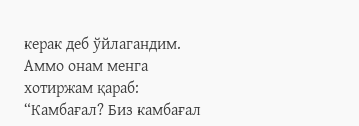керак деб ўйлагандим. Аммо онам менга хотиржам қараб: “Камбағал? Биз камбағал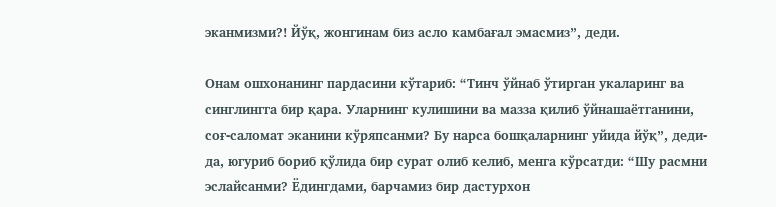эканмизми?! Йўқ, жонгинам биз асло камбағал эмасмиз”, деди.

Онам ошхонанинг пардасини кўтариб: “Тинч ўйнаб ўтирган укаларинг ва синглингга бир қара. Уларнинг кулишини ва мазза қилиб ўйнашаётганини, соғ-саломат эканини кўряпсанми? Бу нарса бошқаларнинг уйида йўқ”, деди-да, югуриб бориб қўлида бир сурат олиб келиб, менга кўрсатди: “Шу расмни эслайсанми? Ёдингдами, барчамиз бир дастурхон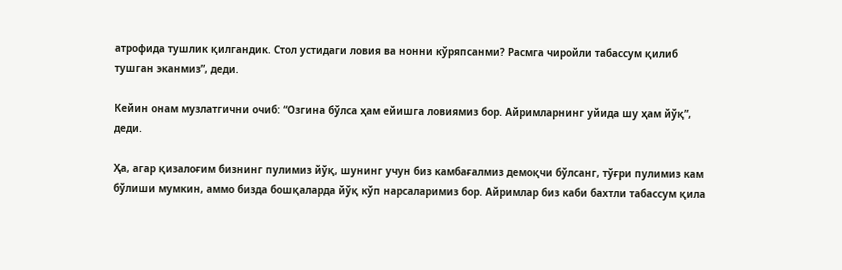атрофида тушлик қилгандик. Стол устидаги ловия ва нонни кўряпсанми? Расмга чиройли табассум қилиб тушган эканмиз”, деди.

Кейин онам музлатгични очиб: “Озгина бўлса ҳам ейишга ловиямиз бор. Айримларнинг уйида шу ҳам йўқ”, деди.

Ҳа, агар қизалоғим бизнинг пулимиз йўқ, шунинг учун биз камбағалмиз демоқчи бўлсанг, тўғри пулимиз кам бўлиши мумкин, аммо бизда бошқаларда йўқ кўп нарсаларимиз бор. Айримлар биз каби бахтли табассум қила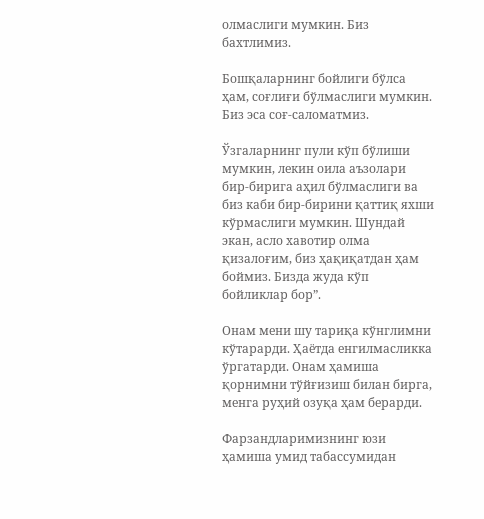олмаслиги мумкин. Биз бахтлимиз.

Бошқаларнинг бойлиги бўлса ҳам, соғлиғи бўлмаслиги мумкин. Биз эса соғ-саломатмиз.

Ўзгаларнинг пули кўп бўлиши мумкин, лекин оила аъзолари бир-бирига аҳил бўлмаслиги ва биз каби бир-бирини қаттиқ яхши кўрмаслиги мумкин. Шундай экан, асло хавотир олма қизалоғим, биз ҳақиқатдан ҳам боймиз. Бизда жуда кўп бойликлар бор”.

Онам мени шу тариқа кўнглимни кўтарарди. Ҳаётда енгилмасликка ўргатарди. Онам ҳамиша қорнимни тўйғизиш билан бирга, менга руҳий озуқа ҳам берарди.

Фарзандларимизнинг юзи ҳамиша умид табассумидан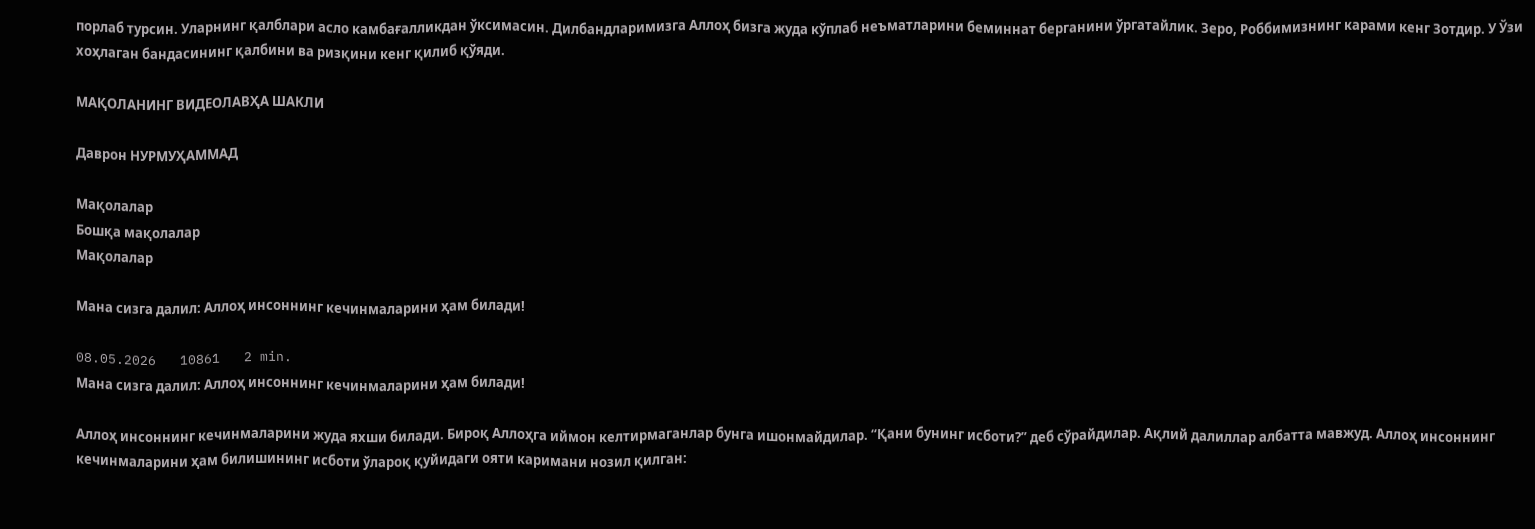порлаб турсин. Уларнинг қалблари асло камбағалликдан ўксимасин. Дилбандларимизга Аллоҳ бизга жуда кўплаб неъматларини беминнат берганини ўргатайлик. Зеро, Роббимизнинг карами кенг Зотдир. У Ўзи хоҳлаган бандасининг қалбини ва ризқини кенг қилиб қўяди.

МАҚОЛАНИНГ ВИДЕОЛАВҲА ШАКЛИ

Даврон НУРМУҲАММАД

Мақолалар
Бошқа мақолалар
Мақолалар

Мана сизга далил: Аллоҳ инсоннинг кечинмаларини ҳам билади!

08.05.2026   10861   2 min.
Мана сизга далил: Аллоҳ инсоннинг кечинмаларини ҳам билади!

Аллоҳ инсоннинг кечинмаларини жуда яхши билади. Бироқ Аллоҳга иймон келтирмаганлар бунга ишонмайдилар. “Қани бунинг исботи?” деб сўрайдилар. Ақлий далиллар албатта мавжуд. Аллоҳ инсоннинг кечинмаларини ҳам билишининг исботи ўлароқ қуйидаги ояти каримани нозил қилган: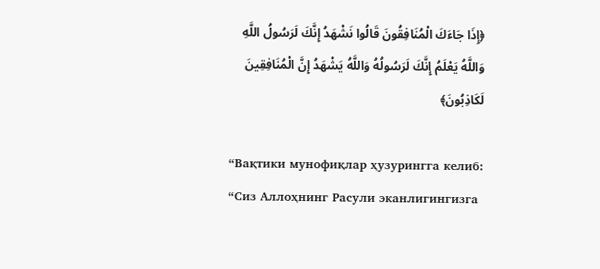﴿إِذَا جَاءَكَ الْمُنَافِقُونَ قَالُوا نَشْهَدُ إِنَّكَ لَرَسُولُ اللَّهِ وَاللَّهُ يَعْلَمُ إِنَّكَ لَرَسُولُهُ وَاللَّهُ يَشْهَدُ إِنَّ الْمُنَافِقِينَ لَكَاذِبُونَ﴾

“Вақтики мунофиқлар ҳузурингга келиб: “Сиз Аллоҳнинг Расули эканлигингизга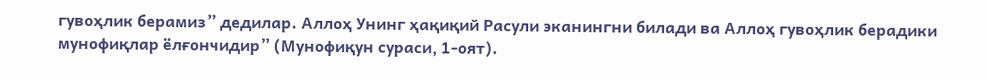гувоҳлик берамиз” дедилар. Аллоҳ Унинг ҳақиқий Расули эканингни билади ва Аллоҳ гувоҳлик берадики мунофиқлар ёлғончидир” (Мунофиқун сураси, 1-оят).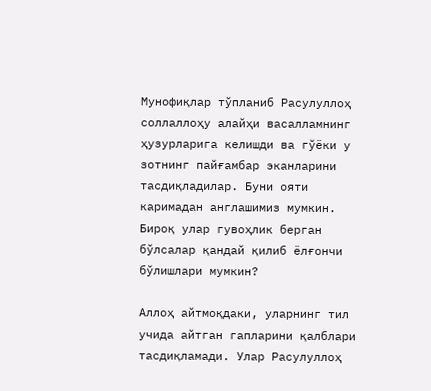Мунофиқлар тўпланиб Расулуллоҳ соллаллоҳу алайҳи васалламнинг ҳузурларига келишди ва гўёки у зотнинг пайғамбар эканларини тасдиқладилар. Буни ояти каримадан англашимиз мумкин. Бироқ улар гувоҳлик берган бўлсалар қандай қилиб ёлғончи бўлишлари мумкин?

Аллоҳ айтмоқдаки, уларнинг тил учида айтган гапларини қалблари тасдиқламади. Улар Расулуллоҳ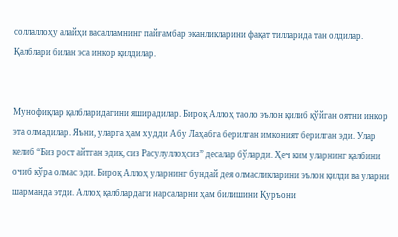соллаллоҳу алайҳи васалламнинг пайғамбар эканликларини фақат тилларида тан олдилар. Қалблари билан эса инкор қилдилар.


Мунофиқлар қалбларидагини яширадилар. Бироқ Аллоҳ таоло эълон қилиб қўйган оятни инкор эта олмадилар. Яъни, уларга ҳам худди Абу Лаҳабга берилган имконият берилган эди. Улар келиб “Биз рост айтган эдик, сиз Расулуллоҳсиз” десалар бўларди. Ҳеч ким уларнинг қалбини очиб кўра олмас эди. Бироқ Аллоҳ уларнинг бундай дея олмасликларини эълон қилди ва уларни шарманда этди. Аллоҳ қалблардаги нарсаларни ҳам билишини Қуръони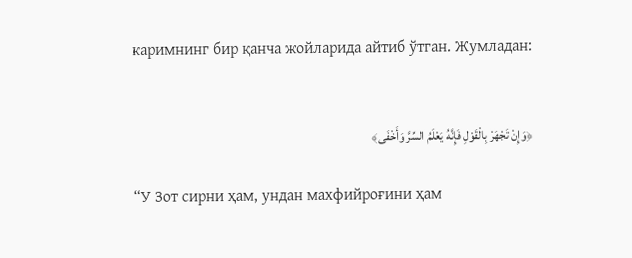каримнинг бир қанча жойларида айтиб ўтган. Жумладан:


﴿وَإِنْ تَجْهَرْ بِالْقَوْلِ فَإِنَّهُ يَعْلَمُ السِّرَّ وَأَخْفَى﴾

“У Зот сирни ҳам, ундан махфийроғини ҳам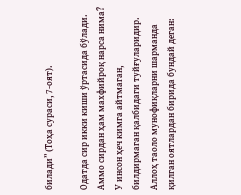билади” (Тоҳа сураси, 7-оят).

Одатда сир икки киши ўртасида бўлади. Аммо сирдан ҳам махфийроқ нарса нима? У инсон ҳеч кимга айтмаган, билдирмаган қалбидаги туйғуларидир. Аллоҳ таоло мунофиқларни шарманда қилган оятлардан бирида бундай деган: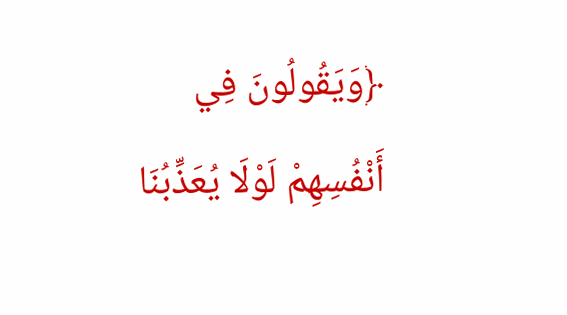﴿وَيَقُولُونَ فِي أَنْفُسِهِمْ لَوْلَا يُعَذِّبُنَا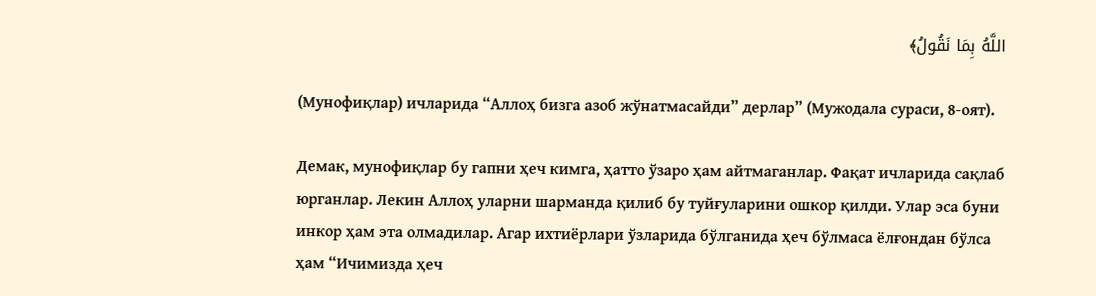اللَّهُ بِمَا نَقُولُ﴾

(Мунофиқлар) ичларида “Аллоҳ бизга азоб жўнатмасайди” дерлар” (Мужодала сураси, 8-оят).

Демак, мунофиқлар бу гапни ҳеч кимга, ҳатто ўзаро ҳам айтмаганлар. Фақат ичларида сақлаб юрганлар. Лекин Аллоҳ уларни шарманда қилиб бу туйғуларини ошкор қилди. Улар эса буни инкор ҳам эта олмадилар. Агар ихтиёрлари ўзларида бўлганида ҳеч бўлмаса ёлғондан бўлса ҳам “Ичимизда ҳеч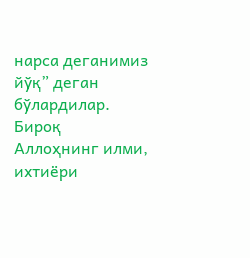нарса деганимиз йўқ” деган бўлардилар. Бироқ Аллоҳнинг илми, ихтиёри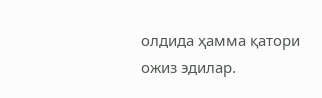олдида ҳамма қатори ожиз эдилар.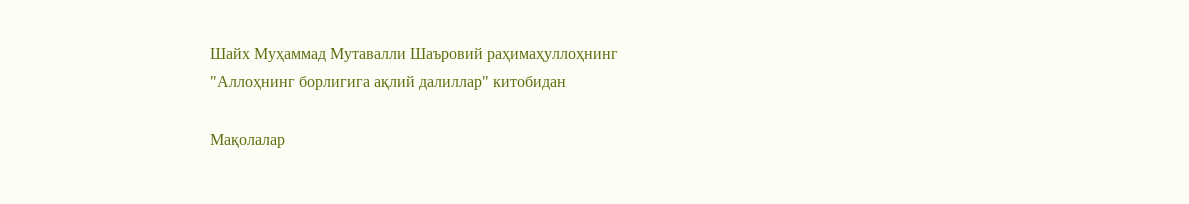Шайх Муҳаммад Мутавалли Шаъровий раҳимаҳуллоҳнинг
"Аллоҳнинг борлигига ақлий далиллар" китобидан

Мақолалар